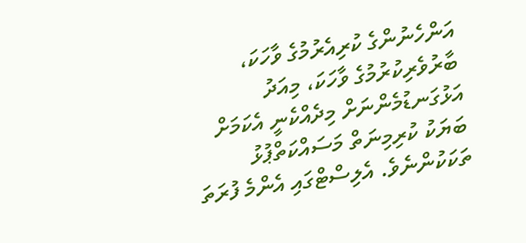އަންހެނުންގެ ކުރިއެރުމުގެ ވާހަކަ، ބާރުވެރިކުރުމުގެ ވާހަކަ، މިއަދު އަޅުގަނޑުމެންނަށް މިދެއްކެނީ އެކަމަށް ބަޔަކު ކުރިމިނަތް މަސައްކަތްޕުޅު ތަކަކުންނެވެ. އެލިސްޓްގައި އެންމެ ފުރަތަ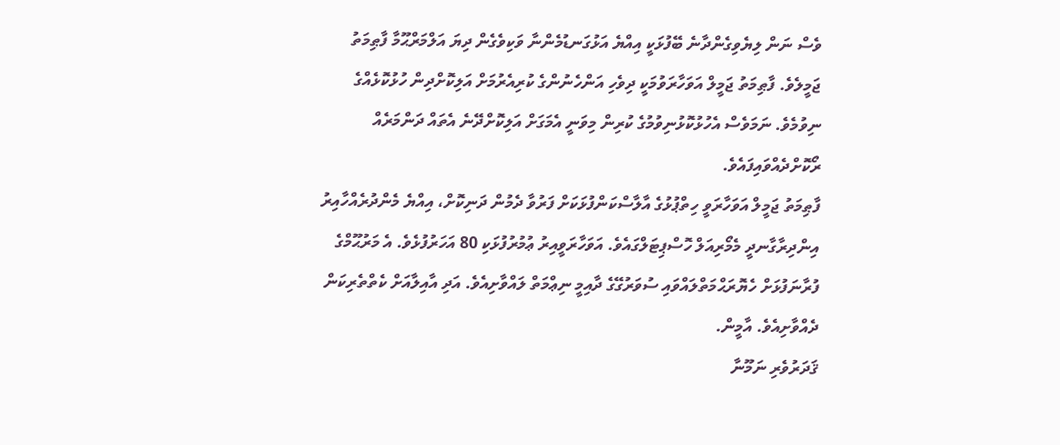ވެސް ނަން ލިޔެވިގެންދާނެ ބޭފުޅަކީ އިއްޔެ އަޅުގަނޑުމެންނާ ވަކިވެގެން ދިޔަ އަލްމަރްޙޫމާ ފާޠިމަތު ޖަމީލެވެ. ފާޠިމަތު ޖަމީލް އަވަހާރަވުމަކީ ދިވެހި އަންހެނުންގެ ކުރިއެރުމަށް އަލިކޮށްދިން ހުޅުކޮޅެއްގެ ނިވުމެވެ. ނަމަވެސް އެހުޅުކޮޅުނިވުމުގެ ކުރިން މިވަނީ އެމަގަށް އަލިކޮށްދޭނެ އެތައް ދަންމަރެއް ރޯކޮށްދެއްވައިފައެވެ.
ފާޠިމަތު ޖަމީލް އަވަހާރަވީ ހިތްޕުޅުގެ އާލާސްކަންފުޅަކަށް ފަރުވާ ދެމުން ދަނިކޮށް، އިއްޔެ މެންދުރެއްހާއިރު އިންދިރާގާނދީ މެމޯރިއަލް ހޮސްޕިޓަލްގައެވެ. އަވަހާރަވީއިރު ޢުމުރުފުޅަކި 80 އަހަރުފުޅެވެ. އެ މަރުޙޫމްގެ ފުރާނަފުޅަށް ހެޔޮރަޙްމަތްލައްވައި ސުވަރުގޭގެ ދާއިމީ ނިޢްމަތް ލައްވާށިއެވެ. އަދި އާއިލާއަށް ކެތްތެރިކަން ދެއްވާށިއެވެ. އާމީން.
ޤަދަރުވެރި ނަމޫނާ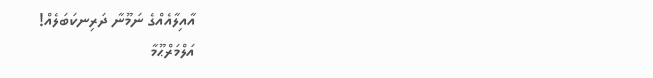އާއިލާއެއްގެ ނަމޫނާ ދަރިނކަބަލެއް!
އަލްމަރްޙޫމާ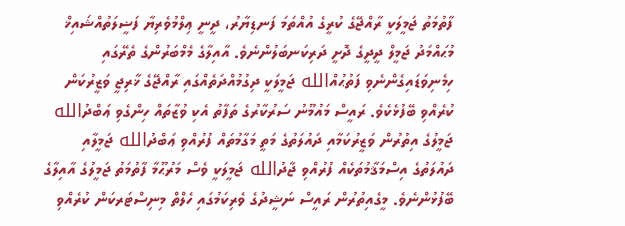ފާތުމަތު ޖަމީލަކީ ރާއްޖޭގެ ކުރީގެ އުއްތަމަ ފަނޑިޔާރު، ދީނީ ޢިލްމުވެރިޔާ ފަޟީލަތުއްޝައިޚް މުޙައްމަދު ޖަމީލް ދީދީގެ ދޮށީ ދަރިކަނބަލުންނެވެ. އާއިލާގެ މެމްބަރުންގެ ތެރޭގައި ހިމެނިވަޑައިގެންނެވި ފަތުޙުއްالله ޖަމީލަކީ ދިގުމުއްދަތެއްގައި ރާއްޖޭގެ ޚާރިޖީ ވަޒީރުކަން ކުރެއްވި ބޭފުޅެކެވެ. ރައީސް މައުމޫނު ސަރުކާރުގެ ތަފާތު އެކި ވުޒާތައް ހިންގެވި ޢަބްދުالله ޖަމީލުގެ އިތުރުން ވަޒީރުކަމާއި ދައުލަތުގެ މަތީ މަގާމުތައް ފުރުއްވި ޢަބްދުالله ޖަމީލާއި ދައުލަތުގެ އިސްމަޤާމުތަކެއް ފުރުއްވި ޖާދުالله ޖަމީލަކީ ވެސް މަރުޙޫމާ ފާތުމަތު ޖަމީލުގެ އާއިލާގެ ބޭފުޅުންނެވެ. މީގެއިތުރުން ރައީސް ނަޝީދުގެ ވެރިކަމުގައި ހެލްތް މިނިސްޓަރކަން ކުރެއްވި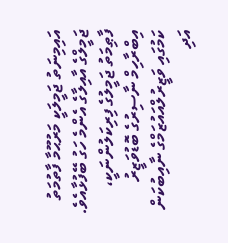އައިމިނަތު ޖަމީލަކީ މަރުޙޫމާ ފާތުމަތު ޖަމީލްގެ އާއިލާގެ އެންމެ ހަގު ބޭފުޅާއެވެ.
ފާޠިމަތު ޖަމީލުގެ ފިރިކަލުންނަކީ، އިބްރާހިމް ނާސިރުގެ ބޮޑުވަޒީރު ކަމުގައި ވަޒީރުލްއައުޒަމްގެ ނާއިބުކަން އަދި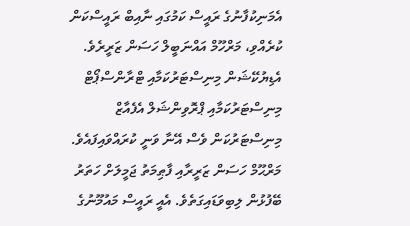އެމަނިކުފާނުގެ ރައީސް ކަމުގައި ނާއިބް ރައީސްކަން ކުރެއްވި، މަރްހޫމް އައްނަބީލް ހަސަން ޒަރީރެވެ. އެޑިޔުކޭޝަން މިނިސްޓަރުކަމާއި ޓްރާންސްޕޯޓް މިނިސްޓަރުކަމާއި ޕްރޮވިންޝަލް އެފެއާޒް މިނިސްޓަރުކަން ވެސް އޭނާ ވަނީ ކުރައްވައިފައެވެ. މަރްޙޫމް ހަސަން ޒަރީރާއި ފާޠިމަތު ޖަމީލަށް ހަތަރު ބޭފުޅުން ލިބިވަޑައިގަތެވެ. އެއީ ރައީސް މައުމޫނުގެ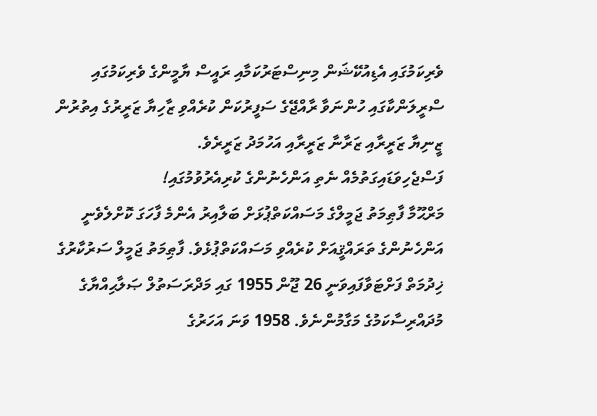ވެރިކަމުގައި އެޑިއުކޭޝަން މިނިސްޓަރުކަމާއި ރައީސް ޔާމީންގެ ވެރިކަމުގައި ސްރީލަންކާގައި ހުންނަވާ ރާއްޖޭގެ ސަފީރުކަން ކުރެއްވި ޒާހިޔާ ޒަރީރުގެ އިތުރުން ޒީނިޔާ ޒަރީރާއި ޒަރާނާ ޒަރީރާއި އަހުމަދު ޒަރީރެވެ.
ފަސްޖެހިވަޑައިގަތުމެއް ނެތި އަންހެނުންގެ ކުރިއެރުވުމުގައި!
މަރްޙޫމާ ފާޠިމަތު ޖަމީލްގެ މަސައްކަތްޕުޅަށް ބަލާއިރު އެންމެ ފާހަގަ ކޮށްލެވެނީ އަންހެނުންގެ ތަރައްޤީއަށް ކުރެއްވި މަސައްކަތްޕުޅެވެ. ފާޠިމަތު ޖަމީލް ސަރުކާރުގެ ޚިދުމަތް ފަށްޓަވާފައިވަނީ 26 ޖޫން 1955 ގައި މަދްރަސަތުލް ޞަލާޙިއްޔާގެ މުދައްރިސާކަމުގެ މަގާމުންނެވެ. 1958 ވަނަ އަހަރުގެ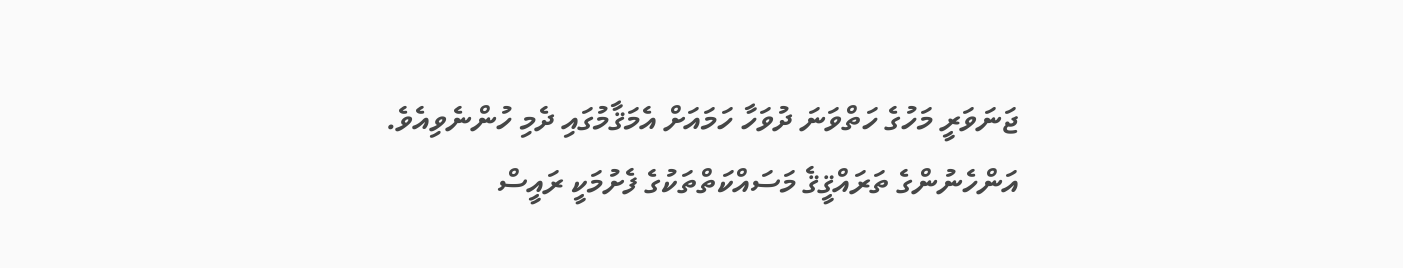ޖަނަވަރީ މަހުގެ ހަތްވަނަ ދުވަހާ ހަމައަށް އެމަޤާމުގައި ދެމި ހުންނެވިއެވެ.
އަންހެނުންގެ ތަރައްޤީޤެ މަސައްކަތްތަކުގެ ފެށުމަކީ ރައީސް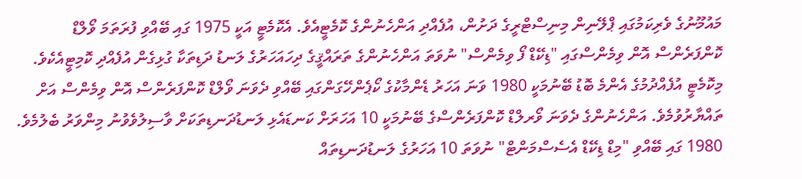މައުމޫނުގެ ވެރިކަމުގައި ޕްލޭނިން މިނިސްޓްރީގެ ދަށުން، އުފެއްދި އަންހެނުންގެ ކޮމެޓީއެވެ. އެކޮމެޓީ އަކީ 1975 ގައި ބޭއްވި ފުރަތަމަ ވޯލްޑް ކޮންފަރެންސް އޮން ވިމެންސްގައި "ޑިކޭޑް ފޯ ވިމެންސް" ނުވަތަ އަންހެނުންގެ ތަރައްޤީގެ ދިހައަހަރުގެ ލަނޑު ދަޑިތަކާ ގުޅިގެން އުފެއްދި ކޮމިޓީއެކެވެ. މިކޮމެޓީ އުފެއްދުމުގެ އެންމެ ބޮޑު ބޭނުމަކީ 1980 ވަނަ އަހަރު ޑެންމާކުގެ ކޯޕެންހޭގަންގައި ބޭއްވި ދެވަނަ ވޯލްޑް ކޮންފަރެންސް އޮން ވިމެންސް އަށް ތައްޔާރުވުމެވެ. އަންހެނުންގެ ދެވަނަ ވޯރލްޑް ކޮންފަރެންސްގެ ބޭނުމަކީ 10 އަހަރަށް ކަނޑައެޅި ލަނޑުދަނޑިތަކަށް ވާސިލުވެވުނު މިންވަރު ބެލުމެވެ. 1980 ގައި ބޭއްވި "މިޑް ޑިކޭޑް އެސެސްމަންޓް" ނުވަތަ 10 އަހަރުގެ ލަނޑުދަނޑިތައް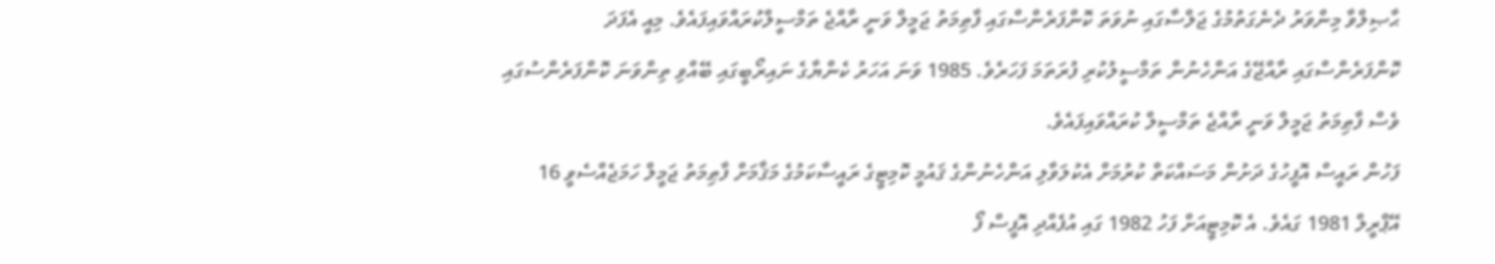ޙާޞިލްވާ މިންވަރު ދެނެގަތުމުގެ ޖަލްސާގައި ނުވަތަ ކޮންފަރެންސްގައި ފާޠިމަތު ޖަމީލް ވަނީ ރާއްޖެ ތަމްސީލްކުރައްވައިފައެވެ. މިއީ އެފަދަ ކޮންފަރެންސްގައި ރާއްޖޭގެ އަންހެނުން ތަމްސީލުކުރި ފުރަތަމަ ފަހަރެވެ. 1985 ވަނަ އަހަރު ކެންޔާގެ ނައިރޯބީގައި ބޭއްވި ތިންވަނަ ކޮންފަރެންސުގައި ވެސް ފާޠިމަތު ޖަމީލް ވަނީ ރާއްޖެ ތަމްސީލް ކުރައްވައިފައެވެ.
ފަހުން ރައީސް އޮފީހުގެ ދަށުން މަސައްކަތް ކުރުމަށް އެކުލަވާލި އަންހެނުންގެ ޤައުމީ ކޮމިޓީގެ ރައީސާކަމުގެ މަޤާމަށް ފާޠިމަތު ޖަމީލް ހަމަޖެއްސެވީ 16 އޭޕްރީލް 1981 ގައެވެ. އެ ކޮމިޓީއަށް ފަހު 1982 ގައި އުފެއްދި އޮފީސް ފޯ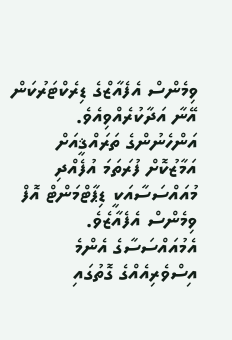ވިމެންސް އެފެއާޒްގެ ޑިރެކްޓަރުކަން އޭނާ އަދާކުރެއްވިއެވެ. އަންހެނުންގެ ތަރައްޤީއަށް އަމާޒުކޮށް ފުރަތަމަ އުފެއްދި މުއައްސަސާއަކީ ޑިޕާޓްމަންޓް އޮފް ވިމެންސް އެފެއާޒެވެ. އެމުއައްސަސާގެ އެންމެ އިސްވެރިއެއްގެ ގޮތުގައި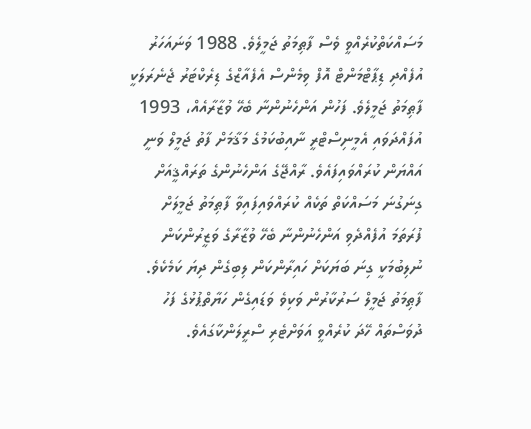މަސައްކަތްކުރެއްވީ ވެސް ފާޠިމަތު ޖަމީލެވެ. 1988 ވަނައަހަރު އުފެއްދި ޑިޕާޓްމަންޓް އޮފް ވިމެންސް އެފެއާޒްގެ ޑިރެކްޓަރު ޖެނެރަލަކީ ފާޠިމަތު ޖަމީލެވެ. ފަހުން އަންހެނުންނާ ބެހޭ ވުޒާރާއެއް، 1993 އުފައްދަވައި އެމީނިސްޓްރީ ނާއިބުކަމުގެ މަޤާމަށް ފާތު ޖަމީލް ވަނީ އައްޔަން ކުރައްވައިފައެވެ. ރާއްޖޭގެ އަންހެނުންގެ ތަރައްޤީއަށް ގިނަގުނަ މަސައްކަތް ތަކެއް ކުރައްވައިފައިވާ ފާޠިމަތު ޖަމީލަށް ފުރަތަމަ އުފެއްދެވި އަންހެނުންނާ ބެހޭ ވުޒާރާގެ ވަޒީރުންކަން ނުލިބުމަކީ ގިނަ ބަޔަކަށް ހައިރާންކަން ލިބިގެން ދިޔަ ކަމެކެވެ. ފާޠިމަތު ޖަމީލް ސަރުކާރުން ވަކިވެ ވަޑައިގެން ހަޔާތްޕުޅުގެ ފަހު ދުވަސްތައް ހޭދަ ކުރެއްވީ އަވަށްޓެރި ސްރީލަންކާގައެވެ.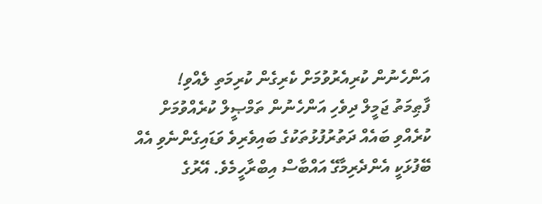އަންހެނުން ކުރިއެރުވުމަށް ކެރިގެން ކުރިމަތި ލެއްވި!
ފާޠިމަތު ޖަމީލް ދިވެހި އަންހެނުން ތަމްޞީލް ކުރެއްވުމަށް ކުރެއްވި ބައެއް ދަތުރުފުޅުތަކުގެ ބައިވެރިވެ ވަޑައިގެންނެވި އެއް ބޭފުޅަކީ އެންދެރިމާގޭ އައްބާސް އިބްރާހީމެވެ. އޭރުގެ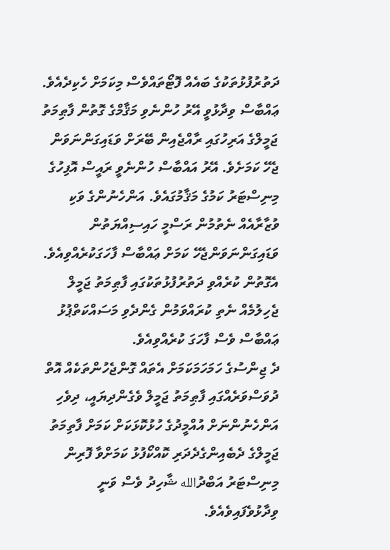ދަތުރުފުޅުތަކުގެ ބައެއް ފޮޓޯތައްވެސް މިކަމަށް ހެކިދެއެވެ. ޢައްބާސް ވިދާޅުވީ އޭރު ހުންނެވި މަޤާމްގެ ގޮތުން ފާޠިމަތު ޖަމީލްގެ އަރިހުގައި ރާއްޖެއިން ބޭރަށް ވަޑައިގަންނަވަން ޖެހޭ ކަމަށެވެ. އޭރު އައްބާސް ހުންނެވީ ރައީސް އޮފިހުގެ މިނިސްޓަރު ކަމުގެ މަޤާމުގައެވެ. އަންހެނުންގެ ވަކި ވުޒާރާއެއް ނެތުމުން ރަސްމީ ހައިސިއްޔަތުން ވަޑައިގަންނަވަންޖެހޭ ކަމަށް ޢައްބާސް ފާހަގަކުރެއްވިއެވެ. އެގޮތުން ކުރެއްވި ދަތުރުފުޅުތަކުގައި ފާޠިމަތު ޖަމީލް ޖެހިލުމެއް ނެތި ކުރައްވަމުން ގެންދެވި މަސައްކަތްޕުޅު ޢައްބާސް ވެސް ފާހަގަ ކުރެއްވިއެވެ.
ދެ ޖިންސުގެ ހަމަހަމަކަމަށް އެތައް ގޮންޖެހުންތަކެއް އޮތް ދުވަސްވަރެއްގައި ފާޠިމަތު ޖަމީލް ވެގެންދިޔައީ، ދިވެހި އަންހެނުންނަށް އުއްމީދުގެ ހުޅުކޮޅަކަށް ކަމަށް ފާތިމަތު ޖަމީލްގެ ދެބެއިންގެދެދަރި ކޮއްކޯފުޅު ކަމަށްވާ ފޮރިން މިނިސްޓަރު އަބްދުالله ޝާހިދު ވެސް ވަނީ ވިދާޅުވެފައިވެއެވެ.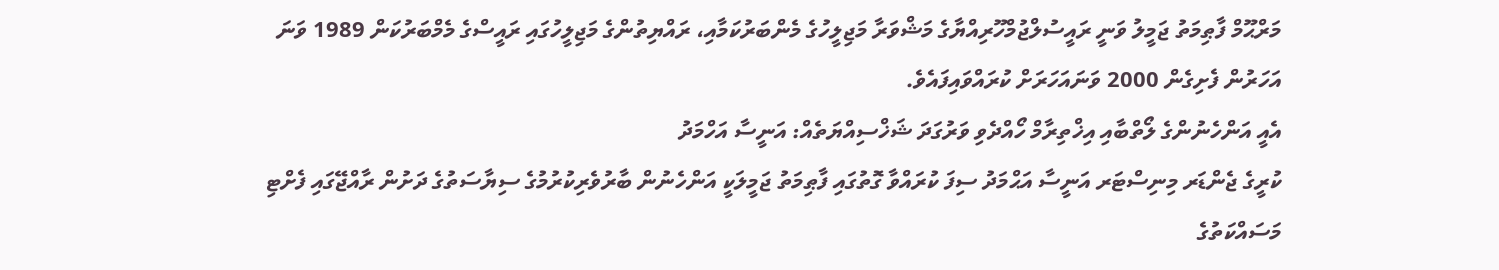މަރްޙޫމް ފާޠިމަތު ޖަމީލު ވަނީ ރައީސުލްޖުމްހޫރިއްޔާގެ މަޝްވަރާ މަޖިލީހުގެ މެންބަރުކަމާއި، ރައްޔިތުންގެ މަޖިލީހުގައި ރައީސްގެ މެމްބަރުކަން 1989 ވަނަ އަހަރުން ފެށިގެން 2000 ވަނައަހަރަށް ކުރައްވައިފައެވެ.
އެއީ އަންހެނުންގެ ލޯތްބާއި އިޚްތިރާމް ހޯއްދެވި ވަރުގަދަ ޝަޚްސިއްޔަތެއް: އަނީސާ އަހްމަދު
ކުރީގެ ޖެންޑަރ މިނިސްޓަރ އަނީސާ އަޙްމަދު ސިފަ ކުރައްވާ ގޮތުގައި ފާޠިމަތު ޖަމީލަކީ އަންހެނުން ބާރުވެރިކުރުމުގެ ސިޔާސަތުގެ ދަށުން ރާއްޖޭގައި ފެށްޓި މަސައްކަތުގެ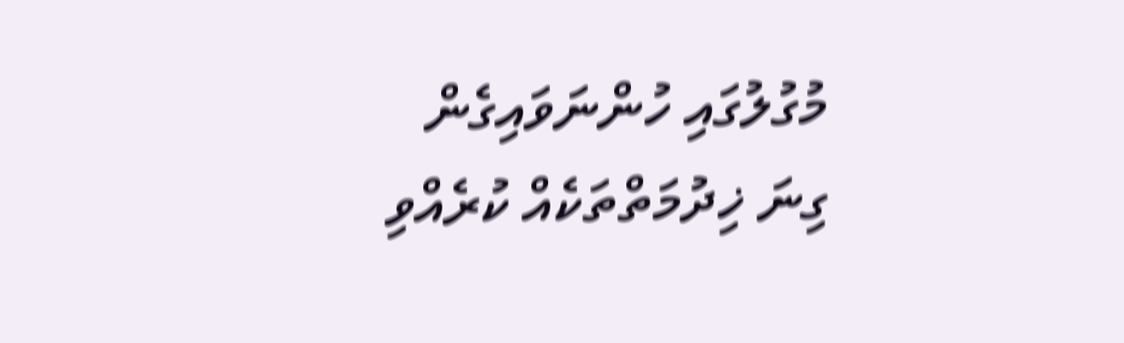މުގުލުގައި ހުންނަވައިގެން ގިނަ ޚިދުމަތްތަކެއް ކުރެއްވި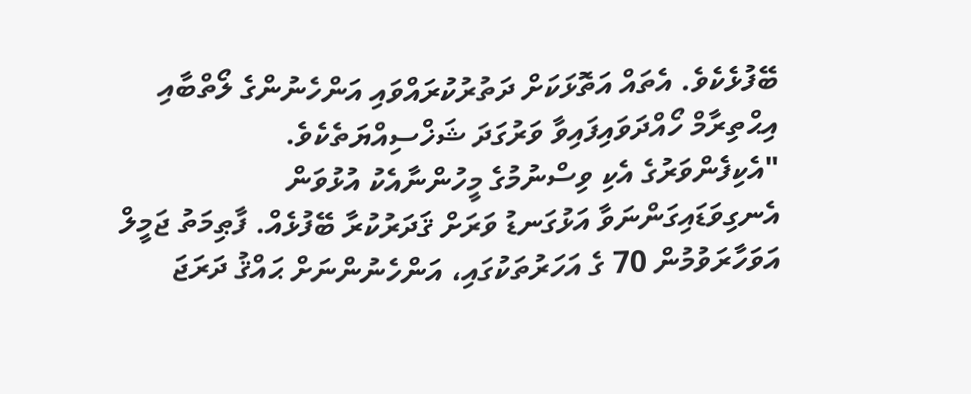ބޭފުޅެކެވެ. އެތައް އަތޮޅަކަށް ދަތުރުކުރައްވައި އަންހެނުންގެ ލޯތްބާއި އިޙްތިރާމް ހޯއްދަވައިފައިވާ ވަރުގަދަ ޝަޚްސިއްޔަތެކެވެ.
"އެކިފެންވަރުގެ އެކި ވިސްނުމުގެ މީހުންނާއެކު އުޅުވަން އެނގިވަޑައިގަންނަވާ އަޅުގަނޑު ވަރަށް ޤަދަރުކުރާ ބޭފުޅެއް. ފާޠިމަތު ޖަމީލް އަވަހާރަވުމުން 70 ގެ އަހަރުތަކުގައި، އަންހެނުންނަށް ޙައްޤު ދަރަޖަ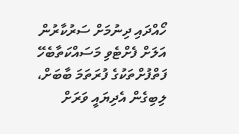ހޯއްދައި ދިނުމަށް ސަރުކާރުން އަލަށް ފެށްޓެވި މަސައްކަތާބެހޭ ފަތްފުށްތަކުގެ ފުރަތަމަ ބާބަށް، ލިބިގެން އެދިޔައީ ވަރަށް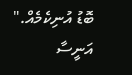ބޮޑު އުނިކެމެއް." އަނީސާ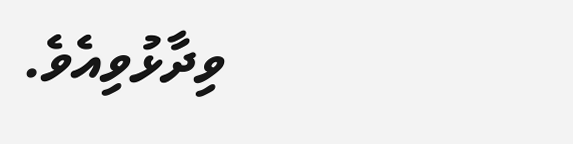ވިދާޅުވިއެވެ.